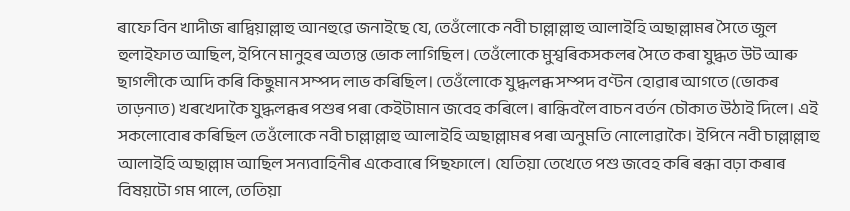ৰাফে বিন খাদীজ ৰাদ্বিয়াল্লাহু আনহুৱে জনাইছে যে, তেওঁলোকে নবী চাল্লাল্লাহু আলাইহি অছাল্লামৰ সৈতে জুল হুলাইফাত আছিল, ইপিনে মানুহৰ অত্যন্ত ভোক লাগিছিল। তেওঁলোকে মুশ্বৰিকসকলৰ সৈতে কৰা যুদ্ধত উট আৰু ছাগলীকে আদি কৰি কিছুমান সম্পদ লাভ কৰিছিল। তেওঁলোকে যুদ্ধলব্ধ সম্পদ বণ্টন হোৱাৰ আগতে (ভোকৰ তাড়নাত) খৰখেদাকৈ যুদ্ধলব্ধৰ পশুৰ পৰা কেইটামান জবেহ কৰিলে। ৰান্ধিবলৈ বাচন বৰ্তন চৌকাত উঠাই দিলে। এই সকলোবোৰ কৰিছিল তেওঁলোকে নবী চাল্লাল্লাহু আলাইহি অছাল্লামৰ পৰা অনুমতি নোলোৱাকৈ। ইপিনে নবী চাল্লাল্লাহু আলাইহি অছাল্লাম আছিল সন্যবাহিনীৰ একেবাৰে পিছফালে। যেতিয়া তেখেতে পশু জবেহ কৰি ৰন্ধা বঢ়া কৰাৰ বিষয়টো গম পালে, তেতিয়া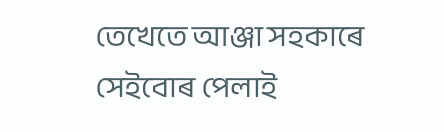তেখেতে আঞ্জা সহকাৰে সেইবোৰ পেলাই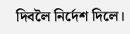দিবলৈ নিৰ্দেশ দিলে।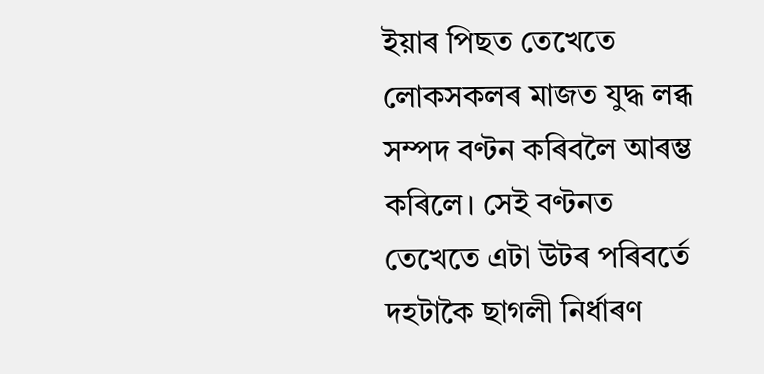ইয়াৰ পিছত তেখেতে লোকসকলৰ মাজত যুদ্ধ লব্ধ সম্পদ বণ্টন কৰিবলৈ আৰম্ভ কৰিলে। সেই বণ্টনত তেখেতে এটা উটৰ পৰিবৰ্তে দহটাকৈ ছাগলী নিৰ্ধাৰণ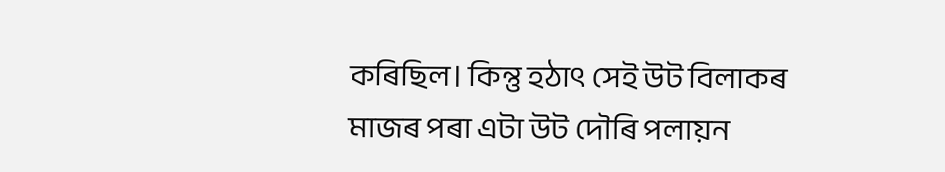কৰিছিল। কিন্তু হঠাৎ সেই উট বিলাকৰ মাজৰ পৰা এটা উট দৌৰি পলায়ন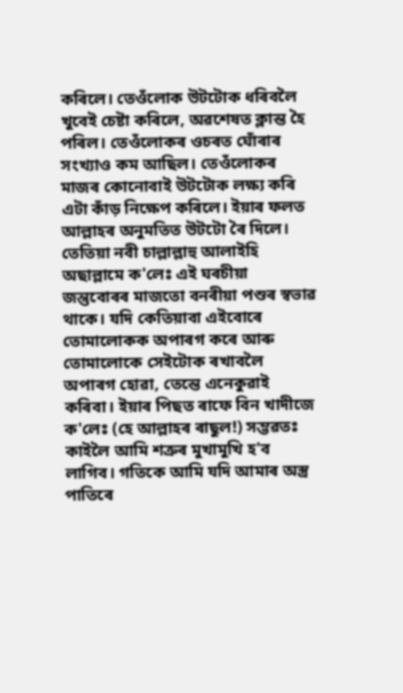কৰিলে। তেওঁলোক উটটোক ধৰিবলৈ খুবেই চেষ্টা কৰিলে, অৱশেষত ক্লান্ত হৈ পৰিল। তেওঁলোকৰ ওচৰত ঘোঁৰাৰ সংখ্যাও কম আছিল। তেওঁলোকৰ মাজৰ কোনোবাই উটটোক লক্ষ্য কৰি এটা কাঁড় নিক্ষেপ কৰিলে। ইয়াৰ ফলত আল্লাহৰ অনুমতিত উটটো ৰৈ দিলে। তেতিয়া নবী চাল্লাল্লাহু আলাইহি অছাল্লামে ক'লেঃ এই ঘৰচীয়া জন্তুবোৰৰ মাজতো বনৰীয়া পশুৰ স্বভাৱ থাকে। যদি কেতিয়াবা এইবোৰে তোমালোকক অপাৰগ কৰে আৰু তোমালোকে সেইটোক ৰখাবলৈ অপাৰগ হোৱা, তেন্তে এনেকুৱাই কৰিবা। ইয়াৰ পিছত ৰাফে বিন খাদীজে ক'লেঃ (হে আল্লাহৰ ৰাছুল!) সম্ভৱতঃ কাইলৈ আমি শত্ৰুৰ মুখামুখি হ'ব লাগিব। গতিকে আমি যদি আমাৰ অস্ত্ৰ পাতিৰে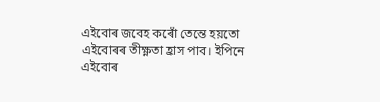এইবোৰ জবেহ কৰোঁ তেন্তে হয়তো এইবোৰৰ তীক্ষ্ণতা হ্ৰাস পাব। ইপিনে এইবোৰ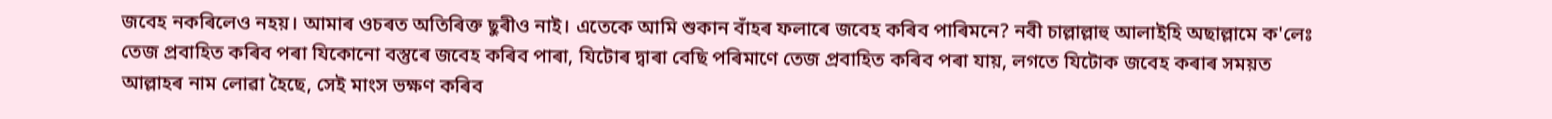জবেহ নকৰিলেও নহয়। আমাৰ ওচৰত অতিৰিক্ত ছুৰীও নাই। এতেকে আমি শুকান বাঁহৰ ফলাৰে জবেহ কৰিব পাৰিমনে? নবী চাল্লাল্লাহু আলাইহি অছাল্লামে ক'লেঃ তেজ প্ৰবাহিত কৰিব পৰা যিকোনো বস্তুৰে জবেহ কৰিব পাৰা, যিটোৰ দ্বাৰা বেছি পৰিমাণে তেজ প্ৰবাহিত কৰিব পৰা যায়, লগতে যিটোক জবেহ কৰাৰ সময়ত আল্লাহৰ নাম লোৱা হৈছে, সেই মাংস ভক্ষণ কৰিব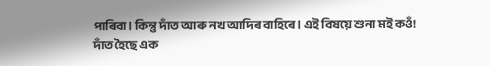পাৰিবা। কিন্তু দাঁত আৰু নখ আদিৰ বাহিৰে। এই বিষয়ে শুনা মই কওঁ! দাঁত হৈছে এক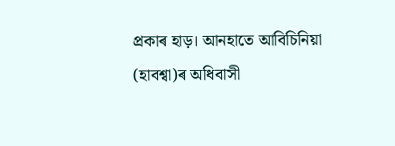প্ৰকাৰ হাড়। আনহাতে আবিচিনিয়া (হাবশ্বা)ৰ অধিবাসী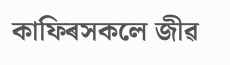কাফিৰসকলে জীৱ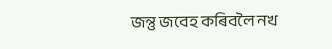জন্তু জবেহ কৰিবলৈ নখ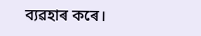ব্যৱহাৰ কৰে।